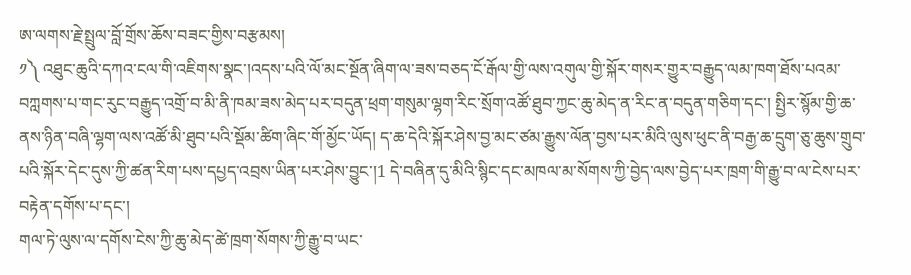ཨ་ལགས་རྗེ་སྤྲུལ་བློ་གྲོས་ཆོས་བཟང་གྱིས་བརྩམས།
༡༽ འཐུང་ཆུའི་དཀའ་ངལ་གི་འཇིགས་སྣང་།འདས་པའི་ལོ་མང་སྔོན་ཞིག་ལ་ཟས་བཅད་ངོ་རྒོལ་གྱི་ལས་འགུལ་གྱི་སྐོར་གསར་གྱུར་བརྒྱུད་ལམ་ཁག་ཐོས་པའམ་བཀླགས་པ་གང་རུང་བརྒྱུད་འགྲོ་བ་མི་ནི་ཁམ་ཟས་མེད་པར་བདུན་ཕྲག་གསུམ་ལྷག་རིང་སྲོག་འཚོ་ཐུབ་ཀྱང་ཆུ་མེད་ན་རིང་ན་བདུན་གཅིག་དང་། སྤྱིར་སྙོམ་གྱི་ཆ་ནས་ཉིན་བཞི་ལྷག་ལས་འཚོ་མི་ཐུབ་པའི་སྡོམ་ཚིག་ཞིང་གོ་མྱོང་ཡོད། ད་ཆ་དེའི་སྐོར་ཤེས་བྱ་མང་ཙམ་རྒྱུས་ལོན་བྱས་པར་མིའི་ལུས་ཕུང་ནི་བརྒྱ་ཆ་དྲུག་ཅུ་ཆུས་གྲུབ་པའི་སྐོར་དེང་དུས་ཀྱི་ཚན་རིག་པས་དཔྱད་འབྲས་ཡིན་པར་ཤེས་བྱུང་།1 དེ་བཞིན་དུ་མིའི་སྙིང་དང་མཁལ་མ་སོགས་ཀྱི་བྱེད་ལས་བྱེད་པར་ཁྲག་གི་རྒྱུ་བ་ལ་ངེས་པར་བརྟེན་དགོས་པ་དང་།
གལ་ཏེ་ལུས་ལ་དགོས་ངེས་ཀྱི་ཆུ་མེད་ཚེ་ཁྲག་སོགས་ཀྱི་རྒྱུ་བ་ཡང་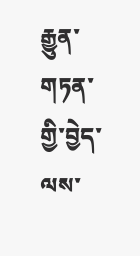རྒྱུན་གཏན་གྱི་བྱེད་ལས་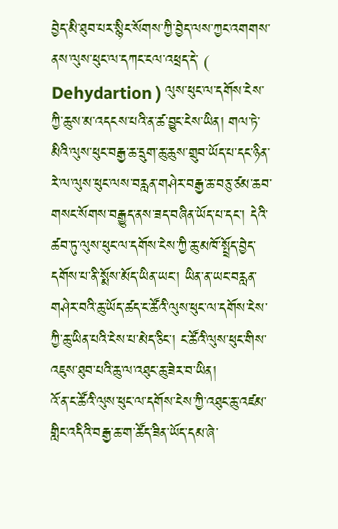བྱེད་མི་ཐུབ་པར་སྙིང་སོགས་ཀྱི་བྱེད་ལས་ཀྱང་འགགས་ནས་ལུས་ཕུང་ལ་དཀང་ངལ་འཕྲད་དེ་ ( Dehydartion ) ལུས་ཕུང་ལ་དགོས་ངེས་ཀྱི་ཆུས་མ་འདངས་པའི་ན་ཚ་བྱུང་ངེས་ཡིན། གལ་ཏེ་མིའི་ལུས་ཕུང་བརྒྱ་ཆ་དྲུག་ཆུ་ཆུས་གྲུབ་ཡོད་པ་དང་ཉིན་རེ་ལ་ལུས་ཕུང་ལས་བརླན་གཤེར་བརྒྱ་ཆ་བཅུ་ཙམ་ཆབ་གསང་སོགས་བརྒྱུད་ནས་ཟད་བཞིན་ཡོད་པ་དང་། དེའི་ཚབ་ཏུ་ལུས་ཕུང་ལ་དགོས་ངེས་ཀྱི་ཆུ་མཁོ་སྤྲོད་བྱེད་དགོས་པ་ནི་སྨོས་མོད་ཡིན་ཡང་། ཡིན་ན་ཡང་བརླན་གཤེར་བའི་ཆུ་ཡོད་ཚད་ང་ཚོའི་ལུས་ཕུང་ལ་དགོས་ངེས་ཀྱི་ཆུ་ཡིན་པའི་ངེས་པ་མེད་ཅིང་། ང་ཚོའི་ལུས་ཕུང་གིས་འཇུས་ཐུབ་པའི་ཆུ་ལ་འཐུང་ཆུ་ཟེར་བ་ཡིན།
འོ་ན་ང་ཚོའི་ལུས་ཕུང་ལ་དགོས་ངེས་ཀྱི་འཐུང་ཆུ་འཛམ་གླིང་འདིའི་བརྒྱ་ཆ་ག་ཚོད་ཟིན་ཡོད་དམ་ཞེ་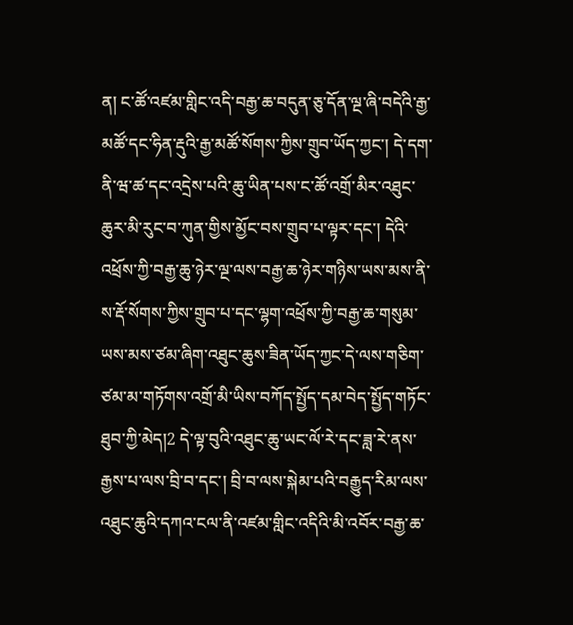ན། ང་ཚོ་འཛམ་གླིང་འདི་བརྒྱ་ཆ་བདུན་ཅུ་དོན་ལྔ་ཞི་བདེའི་རྒྱ་མཚོ་དང་ཧིན་རྡུའི་རྒྱ་མཚོ་སོགས་ཀྱིས་གྲུབ་ཡོད་ཀྱང་། དེ་དག་ནི་ཝ་ཚ་དང་འདྲེས་པའི་ཆུ་ཡིན་པས་ང་ཚོ་འགྲོ་མིར་འཐུང་ཆུར་མི་རུང་བ་ཀུན་གྱིས་མྱོང་བས་གྲུབ་པ་ལྟར་དང་། དེའི་འཕྲོས་ཀྱི་བརྒྱ་ཆུ་ཉེར་ལྔ་ལས་བརྒྱ་ཆ་ཉེར་གཉིས་ཡས་མས་ནི་ས་རྡོ་སོགས་ཀྱིས་གྲུབ་པ་དང་ལྷག་འཕྲོས་ཀྱི་བརྒྱ་ཆ་གསུམ་ཡས་མས་ཙམ་ཞིག་འཐུང་ཆུས་ཟིན་ཡོད་ཀྱང་དེ་ལས་གཅིག་ཙམ་མ་གཏོགས་འགྲོ་མི་ཡིས་བཀོད་སྤྱོད་དམ་བེད་སྤྱོད་གཏོང་ཐུབ་ཀྱི་མེད།2 དེ་ལྟ་བུའི་འཐུང་ཆུ་ཡང་ལོ་རེ་དང་ཟླ་རེ་ནས་རྒྱས་པ་ལས་བྲི་བ་དང་། བྲི་བ་ལས་སྐེམ་པའི་བརྒྱུད་རིམ་ལས་འཐུང་ཆུའི་དཀའ་ངལ་ནི་འཛམ་གླིང་འདིའི་མི་འབོར་བརྒྱ་ཆ་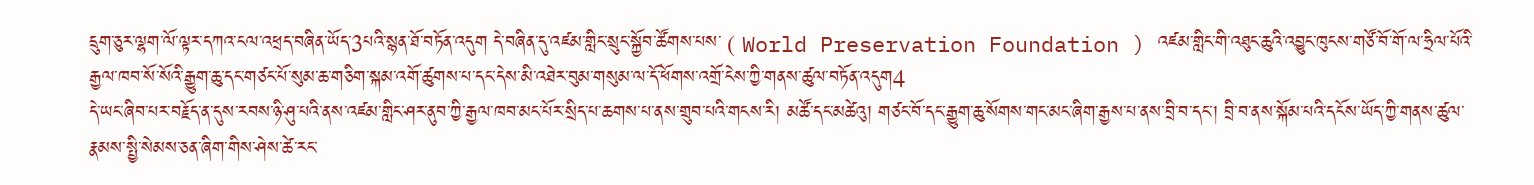དྲུག་ཅུར་ལྷག་ལོ་ལྟར་དཀའ་ངལ་འཕྲད་བཞིན་ཡོད་3པའི་སྙན་ཐོ་བཏོན་འདུག དེ་བཞིན་དུ་འཛམ་གླིང་སྲུང་སྐྱོབ་ཚོགས་པས་ ( World Preservation Foundation ) འཛམ་གླིང་གི་འཐུང་ཆུའི་འབྱུང་ཁུངས་གཙོ་བོ་གོ་ལ་ཧྲིལ་པོའི་རྒྱལ་ཁབ་སོ་སོའི་རྒྱུག་ཆུ་དང་གཙང་པོ་སུམ་ཆ་གཅིག་སྐམ་འགོ་ཚུགས་པ་དང་དེས་མི་འཐེར་བུམ་གསུམ་ལ་དོ་ཕོགས་འགྲོ་ངེས་ཀྱི་གནས་ཚུལ་བཏོན་འདུག4
དེ་ཡང་ཞིབ་པར་བརྗོད་ན་དུས་རབས་ཉི་ཤུ་པའི་ནས་འཛམ་གླིང་ཤར་ནུབ་ཀྱི་རྒྱལ་ཁབ་མང་པོར་སྲིད་པ་ཆགས་པ་ནས་གྲུབ་པའི་གངས་རི། མཚོ་དང་མཚེའུ། གཙང་བོ་དང་རྒྱུག་ཆུ་སོགས་གང་མང་ཞིག་རྒྱས་པ་ནས་བྲི་བ་དང་། བྲི་བ་ནས་སྐོམ་པའི་དངོས་ཡོད་ཀྱི་གནས་ཚུལ་རྣམས་སྤྱི་སེམས་ཅན་ཞིག་གིས་ཤེས་ཚེ་རང་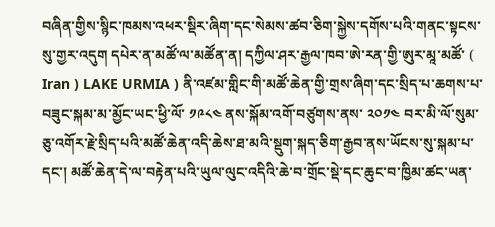བཞིན་གྱིས་སྙིང་ཁམས་འཕར་སྡིར་ཞིག་དང་སེམས་ཚབ་ཅིག་སྐྱེས་དགོས་པའི་གནང་སྟངས་སུ་གྱར་འདུག དཔེར་ན་མཚོ་ལ་མཚོན་ན། དཀྱིལ་ཤར་རྒྱལ་ཁབ་ཨེ་རན་གྱི་ཨུར་མཱ་མཚོ་ ( Iran ) LAKE URMIA ) ནི་འཛམ་གླིང་གི་མཚོ་ཆེན་གྱི་གྲས་ཞིག་དང་སྲིད་པ་ཆགས་པ་བཟུང་སྐམ་མ་མྱོང་ཡང་ཕྱི་ལོ་ ༡༩༨༤ ནས་སྐོམ་འགོ་བཙུགས་ནས་ ༢༠༡༤ བར་མི་ལོ་སུམ་ཅུ་འགོར་རྗེ་སྲིད་པའི་མཚོ་ཆེན་འདི་ཆེས་ཐ་མའི་སྡུག་སྐད་ཅིག་རྒྱབ་ནས་ཡོངས་སུ་སྐམ་པ་དང་། མཚོ་ཆེན་དེ་ལ་བརྟེན་པའི་ཡུལ་ལུང་འདིའི་ཆེ་བ་གྲོང་སྡེ་དང་ཆུང་བ་ཁྱིམ་ཚང་ཡན་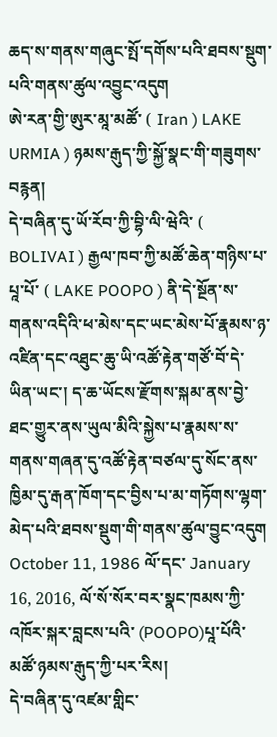ཆད་ས་གནས་གཞུང་སྤོ་དགོས་པའི་ཐབས་སྡུག་པའི་གནས་ཚུལ་འབྱུང་འདུག
ཨེ་རན་གྱི་ཨུར་མཱ་མཚོ་ ( Iran ) LAKE URMIA ) ཉམས་རྒུད་ཀྱི་སྐྱོ་སྣང་གི་གཟུགས་བརྙན།
དེ་བཞིན་དུ་ཡོ་རོབ་ཀྱི་བྷི་ལི་ཝེའི་ ( BOLIVAI ) རྒྱལ་ཁབ་ཀྱི་མཚོ་ཆེན་གཉིས་པ་པཱ་པོ་ ( LAKE POOPO ) ནི་དེ་སྔོན་ས་གནས་འདིའི་ཕ་མེས་དང་ཡང་མེས་པོ་རྣམས་ཉ་འཛིན་དང་འཐུང་ཆུ་ཡི་འཚོ་རྟེན་གཙོ་བོ་དེ་ཡིན་ཡང་། ད་ཆ་ཡོངས་རྫོགས་སྐམ་ནས་བྱེ་ཐང་གྱུར་ནས་ཡུལ་མིའི་སྐྱེས་པ་རྣམས་ས་གནས་གཞན་དུ་འཚོ་རྟེན་བཙལ་དུ་སོང་ནས་ཁྱིམ་དུ་རྒན་ཁོག་དང་བྱིས་པ་མ་གཏོགས་ལྷག་མེད་པའི་ཐབས་སྡུག་གི་གནས་ཚུལ་བྱུང་འདུག
October 11, 1986 ལོ་དང་ January 16, 2016, ལོ་སོ་སོར་བར་སྣང་ཁམས་ཀྱི་འཁོར་སྐར་བླངས་པའི་ (POOPO)པཱ་པོའི་མཚོ་ཉམས་རྒུད་ཀྱི་པར་རིས།
དེ་བཞིན་དུ་འཛམ་གླིང་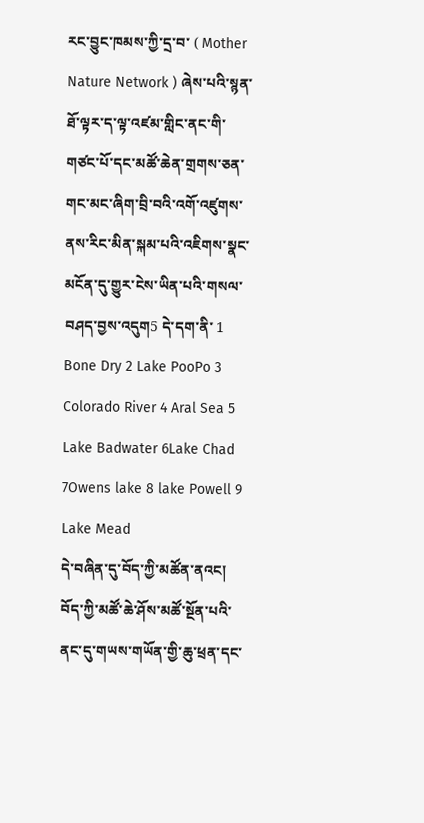རང་བྱུང་ཁམས་ཀྱི་དྲ་བ་ ( Mother Nature Network ) ཞེས་པའི་སྙན་ཐོ་ལྟར་ད་ལྟ་འཛམ་གླིང་ནང་གི་གཙང་པོ་དང་མཚོ་ཆེན་གྲགས་ཅན་གང་མང་ཞིག་བྲི་བའི་འགོ་འཛུགས་ནས་རིང་མིན་སྐམ་པའི་འཇིགས་སྣང་མངོན་དུ་གྱུར་ངེས་ཡིན་པའི་གསལ་བཤད་བྱས་འདུག5 དེ་དག་ནི་ 1 Bone Dry 2 Lake PooPo 3 Colorado River 4 Aral Sea 5 Lake Badwater 6Lake Chad 7Owens lake 8 lake Powell 9 Lake Mead
དེ་བཞིན་དུ་བོད་ཀྱི་མཚོན་ནའང། བོད་ཀྱི་མཚོ་ཆེ་ཤོས་མཚོ་སྔོན་པའི་ནང་དུ་གཡས་གཡོན་གྱི་ཆུ་ཕྲན་དང་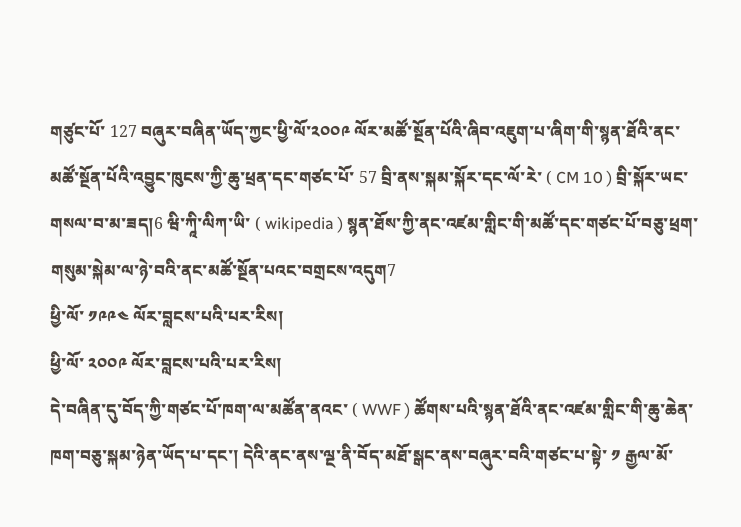གཙུང་པོ་ 127 བཞུར་བཞིན་ཡོད་ཀྱང་ཕྱི་ལོ་༢༠༠༩ ལོར་མཚོ་སྔོན་པོའི་ཞིབ་འཇུག་པ་ཞིག་གི་སྙན་ཐོའི་ནང་མཚོ་སྔོན་པོའི་འབྱུང་ཁུངས་ཀྱི་ཆུ་ཕྲན་དང་གཙང་པོ་ 57 བྲི་ནས་སྐམ་སྐོར་དང་ལོ་རེ་ ( CM 10 ) བྲི་སྐོར་ཡང་གསལ་བ་མ་ཟད།6 ཝི་ཀཱི་ལིཀ་ཡི་ ( wikipedia ) སྙན་ཐོས་ཀྱི་ནང་འཛམ་གླིང་གི་མཚོ་དང་གཙང་པོ་བཅུ་ཕྲག་གསུམ་སྐེམ་ལ་ཉེ་བའི་ནང་མཚོ་སྔོན་པའང་བགྲངས་འདུག7
ཕྱི་ལོ་ ༡༩༩༤ ལོར་བླངས་པའི་པར་རིས།
ཕྱི་ལོ་ ༢༠༠༩ ལོར་བླངས་པའི་པར་རིས།
དེ་བཞིན་དུ་བོད་ཀྱི་གཙང་པོ་ཁག་ལ་མཚོན་ནའང་ ( WWF ) ཚོགས་པའི་སྙན་ཐོའི་ནང་འཛམ་གླིང་གི་ཆུ་ཆེན་ཁག་བཅུ་སྐམ་ཉེན་ཡོད་པ་དང་། དེའི་ནང་ནས་ལྔ་ནི་བོད་མཐོ་སྒང་ནས་བཞུར་བའི་གཙང་པ་སྟེ་ ༡ རྒྱལ་མོ་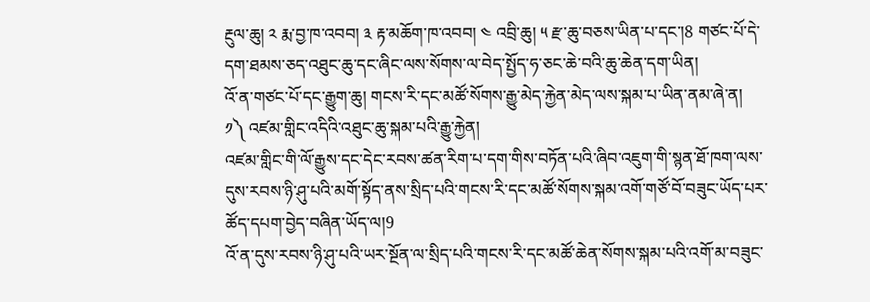རྔུལ་ཆུ། ༢ རྨ་བྱ་ཁ་འབབ། ༣ རྟ་མཆོག་ཁ་འབབ། ༤ འབྲི་ཆུ། ༥ རྫ་ཆུ་བཅས་ཡིན་པ་དང་།8 གཙང་པོ་དེ་དག་ཐམས་ཅད་འཐུང་ཆུ་དང་ཞིང་ལས་སོགས་ལ་བེད་སྤྱོད་ཧ་ཅང་ཆེ་བའི་ཆུ་ཆེན་དག་ཡིན།
འོ་ན་གཙང་པོ་དང་རྒྱུག་ཆུ། གངས་རི་དང་མཚོ་སོགས་རྒྱུ་མེད་རྐྱེན་མེད་ལས་སྐམ་པ་ཡིན་ནམ་ཞེ་ན།
༡༽ འཛམ་གླིང་འདིའི་འཐུང་ཆུ་སྐམ་པའི་རྒྱུ་རྐྱེན།
འཛམ་གླིང་གི་ལོ་རྒྱུས་དང་དེང་རབས་ཚན་རིག་པ་དག་གིས་བཏོན་པའི་ཞིབ་འཇུག་གི་སྙན་ཐོ་ཁག་ལས་དུས་རབས་ཉི་ཤུ་པའི་མགོ་སྟོད་ནས་སྲིད་པའི་གངས་རི་དང་མཚོ་སོགས་སྐམ་འགོ་གཙོ་བོ་བཟུང་ཡོད་པར་ཚོད་དཔག་བྱེད་བཞིན་ཡོད་ལ།9
འོ་ན་དུས་རབས་ཉི་ཤུ་པའི་ཡར་སྔོན་ལ་སྲིད་པའི་གངས་རི་དང་མཚོ་ཆེན་སོགས་སྐམ་པའི་འགོ་མ་བཟུང་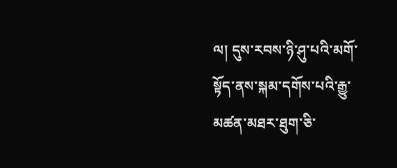ལ། དུས་རབས་ཉི་ཤུ་པའི་མགོ་སྟོད་ནས་སྐམ་དགོས་པའི་རྒྱུ་མཚན་མཐར་ཐུག་ཅི་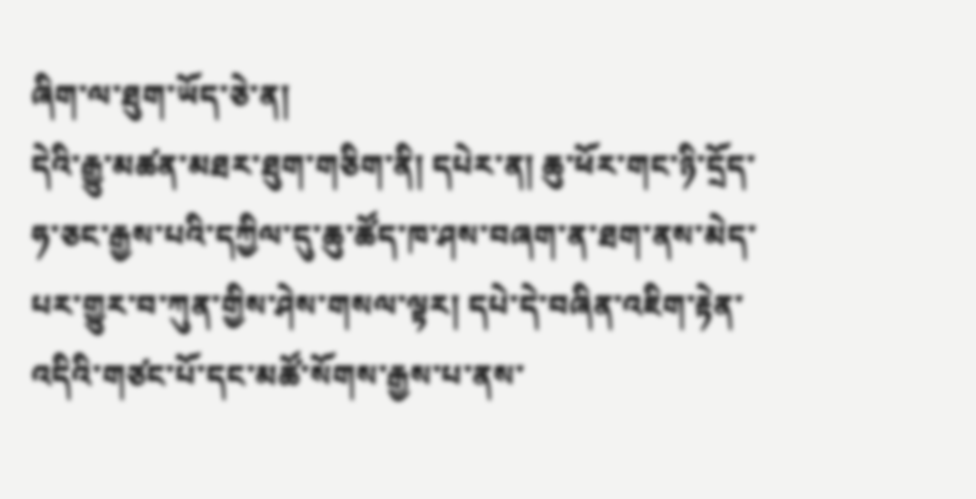ཞིག་ལ་ཐུག་ཡོད་ཅེ་ན།
དེའི་རྒྱུ་མཚན་མཐར་ཐུག་གཅིག་ནི། དཔེར་ན། ཆུ་ཕོར་གང་ཉི་དྲོད་ཧ་ཅང་རྒྱས་པའི་དཀྱིལ་དུ་ཆུ་ཚོད་ཁ་ཤས་བཞག་ན་ཐག་ནས་མེད་པར་གྱུར་བ་ཀུན་གྱིས་ཤེས་གསལ་ལྟར། དཔེ་དེ་བཞིན་འཇིག་རྟེན་འདིའི་གཙང་པོ་དང་མཚོ་སོགས་རྒྱས་པ་ནས་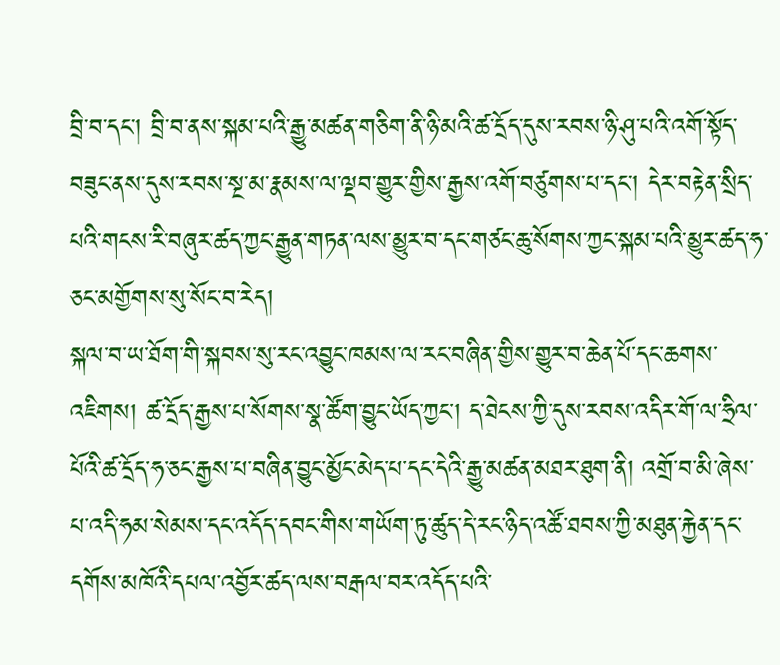བྲི་བ་དང་། བྲི་བ་ནས་སྐམ་པའི་རྒྱུ་མཚན་གཅིག་ནི་ཉི་མའི་ཚ་དྲོད་དུས་རབས་ཉི་ཤུ་པའི་འགོ་སྟོད་བཟུང་ནས་དུས་རབས་སྔ་མ་རྣམས་ལ་ལྡབ་གྱུར་གྱིས་རྒྱས་འགོ་བཙུགས་པ་དང་། དེར་བརྟེན་སྲིད་པའི་གངས་རི་བཞུར་ཚད་ཀྱང་རྒྱུན་གཏན་ལས་མྱུར་བ་དང་གཙང་ཆུ་སོགས་ཀྱང་སྐམ་པའི་མྱུར་ཚད་ཧ་ཅང་མགྱོགས་སུ་སོང་བ་རེད།
སྐལ་བ་ཡ་ཐོག་གི་སྐབས་སུ་རང་འབྱུང་ཁམས་ལ་རང་བཞིན་གྱིས་གྱུར་བ་ཆེན་པོ་དང་ཆགས་འཇིགས། ཚ་དྲོད་རྒྱས་པ་སོགས་སྣ་ཚོག་བྱུང་ཡོད་ཀྱང་། ད་ཐེངས་ཀྱི་དུས་རབས་འདིར་གོ་ལ་ཧྲིལ་པོའི་ཚ་དྲོད་ཧ་ཅང་རྒྱས་པ་བཞིན་བྱུང་མྱོང་མེད་པ་དང་དེའི་རྒྱུ་མཚན་མཐར་ཐུག་ནི། འགྲོ་བ་མི་ཞེས་པ་འདི་ཧམ་སེམས་དང་འདོད་དབང་གིས་གཡོག་ཏུ་ཚུད་དེ་རང་ཉིད་འཚོ་ཐབས་ཀྱི་མཐུན་རྐྱེན་དང་དགོས་མཁོའི་དཔལ་འབྱོར་ཚད་ལས་བརྒལ་བར་འདོད་པའི་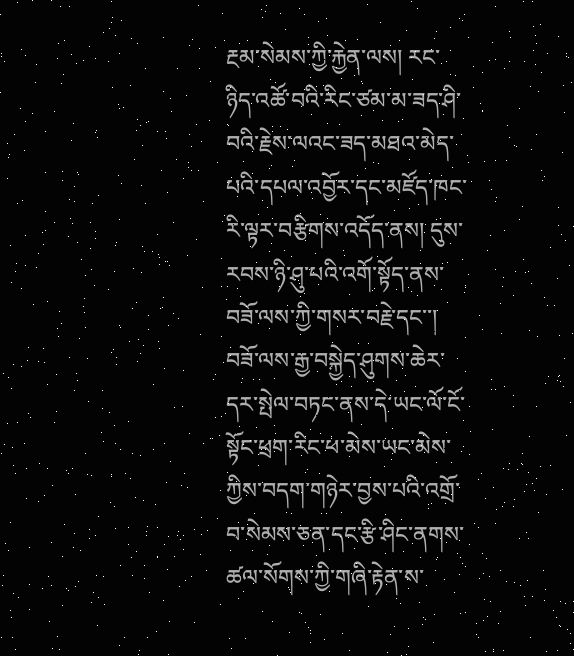རྔམ་སེམས་ཀྱི་རྐྱེན་ལས། རང་ཉིད་འཚོ་བའི་རིང་ཙམ་མ་ཟད་ཤི་བའི་རྗེས་ལའང་ཟད་མཐའ་མེད་པའི་དཔལ་འབྱོར་དང་མཛོད་ཁང་རི་ལྟར་བརྩིགས་འདོད་ནས། དུས་རབས་ཉི་ཤུ་པའི་འགོ་སྟོད་ནས་བཟོ་ལས་ཀྱི་གསར་བརྗེ་དང་་། བཟོ་ལས་རྒྱ་བསྐྱེད་ཤུགས་ཆེར་དར་སྤེལ་བཏང་ནས་དེ་ཡང་ལོ་ངོ་སྟོང་ཕྲག་རིང་ཕ་མེས་ཡང་མེས་ཀྱིས་བདག་གཉེར་བྱས་པའི་འགྲོ་བ་སེམས་ཅན་དང་རྩི་ཤིང་ནགས་ཚལ་སོགས་ཀྱི་གཞི་རྟེན་ས་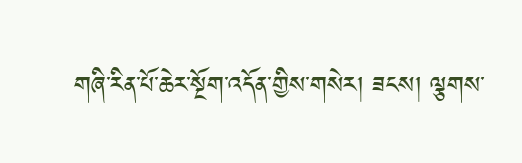གཞི་རིན་པོ་ཆེར་སྔོག་འདོན་གྱིས་གསེར། ཟངས། ལྕགས་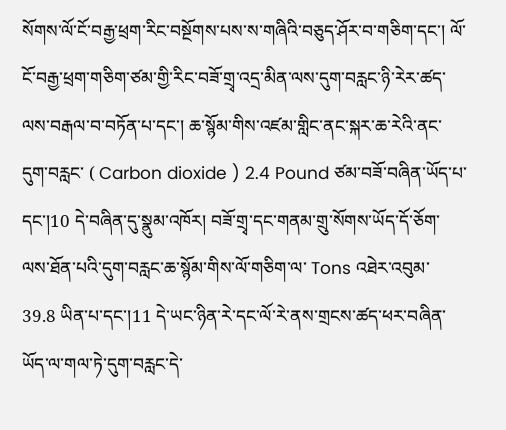སོགས་ལོ་ངོ་བརྒྱ་ཕྲག་རིང་བསྔོགས་པས་ས་གཞིའི་བཅུད་ཤོར་བ་གཅིག་དང་། ལོ་ངོ་བརྒྱ་ཕྲག་གཅིག་ཙམ་གྱི་རིང་བཟོ་གྲྭ་འདྲ་མིན་ལས་དུག་བརླང་ཉི་རེར་ཚད་ལས་བརྒལ་བ་བཏོན་པ་དང་། ཆ་སྙོམ་གིས་འཛམ་གླིང་ནང་སྐར་ཆ་རེའི་ནང་དུག་བརླང་ ( Carbon dioxide ) 2.4 Pound ཙམ་བཟོ་བཞིན་ཡོད་པ་དང་།10 དེ་བཞིན་དུ་སྣུམ་འཁོར། བཟོ་གྲྭ་དང་གནམ་གྲུ་སོགས་ཡོད་དོ་ཅོག་ལས་ཐོན་པའི་དུག་བརླང་ཆ་སྙོམ་གིས་ལོ་གཅིག་ལ་ Tons འཐེར་འབུམ་ 39.8 ཡིན་པ་དང་།11 དེ་ཡང་ཉིན་རེ་དང་ལོ་རེ་ནས་གྲངས་ཚད་ཕར་བཞིན་ཡོད་ལ་གལ་ཏེ་དུག་བརླང་དེ་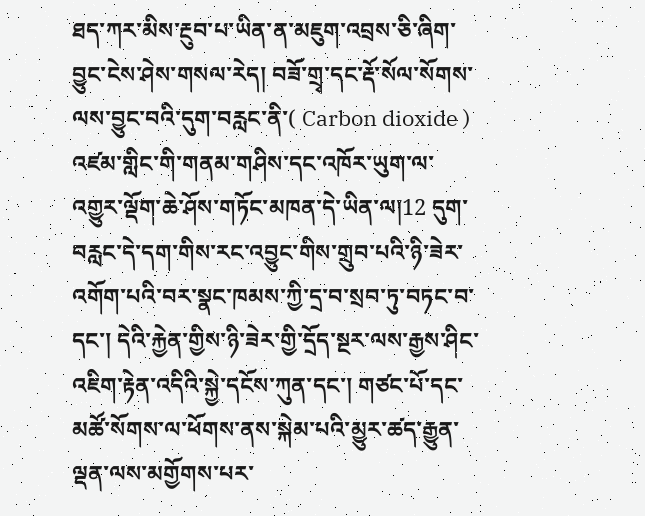ཐད་ཀར་མིས་རྔུབ་པ་ཡིན་ན་མཇུག་འབྲས་ཅི་ཞིག་བྱུང་ངེས་ཤེས་གསལ་རེད། བཟོ་གྲྭ་དང་རྡོ་སོལ་སོགས་ལས་བྱུང་བའི་དུག་བརླང་ནི་( Carbon dioxide ) འཛམ་གླིང་གི་གནམ་གཤིས་དང་འཁོར་ཡུག་ལ་འགྱུར་ལྡོག་ཆེ་ཤོས་གཏོང་མཁན་དེ་ཡིན་ལ།12 དུག་བརླང་དེ་དག་གིས་རང་འབྱུང་གིས་གྲུབ་པའི་ཉི་ཟེར་འགོག་པའི་བར་སྣང་ཁམས་ཀྱི་དྲ་བ་སྲབ་ཏུ་བཏང་བ་དང་། དེའི་རྐྱེན་གྱིས་ཉི་ཟེར་གྱི་དྲོད་སྔར་ལས་རྒྱས་ཤིང་འཇིག་རྟེན་འདིའི་སྐྱེ་དངོས་ཀུན་དང་། གཙང་པོ་དང་མཚོ་སོགས་ལ་ཕོགས་ནས་སྐེམ་པའི་མྱུར་ཚད་རྒྱུན་ལྡན་ལས་མགྱོགས་པར་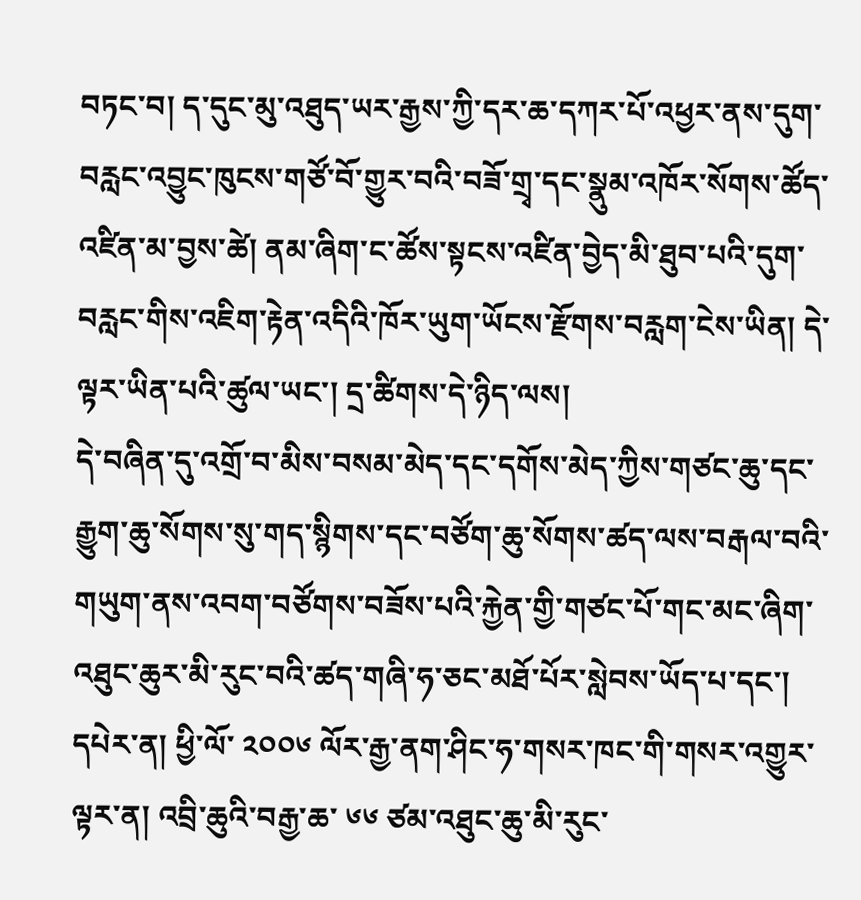བཏང་བ། ད་དུང་མུ་འཐུད་ཡར་རྒྱས་ཀྱི་དར་ཆ་དཀར་པོ་འཕྱར་ནས་དུག་བརླང་འབྱུང་ཁུངས་གཙོ་བོ་གྱུར་བའི་བཟོ་གྲྭ་དང་སྣུམ་འཁོར་སོགས་ཚོད་འཛིན་མ་བྱས་ཚེ། ནམ་ཞིག་ང་ཚོས་སྟངས་འཛིན་བྱེད་མི་ཐུབ་པའི་དུག་བརླང་གིས་འཇིག་རྟེན་འདིའི་ཁོར་ཡུག་ཡོངས་རྫོགས་བརླག་ངེས་ཡིན། དེ་ལྟར་ཡིན་པའི་ཚུལ་ཡང་། དྲ་ཚིགས་དེ་ཉིད་ལས།
དེ་བཞིན་དུ་འགྲོ་བ་མིས་བསམ་མེད་དང་དགོས་མེད་ཀྱིས་གཙང་ཆུ་དང་རྒྱུག་ཆུ་སོགས་སུ་གད་སྙིགས་དང་བཙོག་ཆུ་སོགས་ཚད་ལས་བརྒལ་བའི་གཡུག་ནས་འབག་བཙོགས་བཟོས་པའི་རྐྱེན་གྱི་གཙང་པོ་གང་མང་ཞིག་འཐུང་ཆུར་མི་རུང་བའི་ཚད་གཞི་ཧ་ཅང་མཐོ་པོར་སླེབས་ཡོད་པ་དང་། དཔེར་ན། ཕྱི་ལོ་ ༢༠༠༦ ལོར་རྒྱ་ནག་ཤིང་ཧ་གསར་ཁང་གི་གསར་འགྱུར་ལྟར་ན། འབྲི་ཆུའི་བརྒྱ་ཆ་ ༦༦ ཙམ་འཐུང་ཆུ་མི་རུང་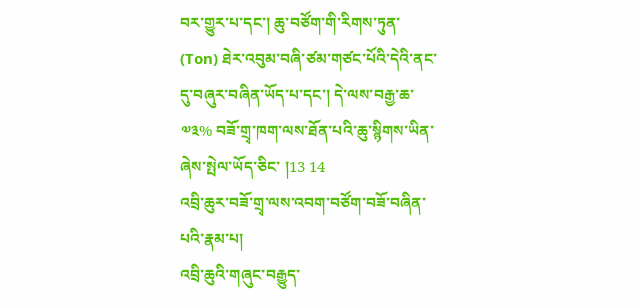བར་གྱུར་པ་དང་། ཆུ་བཙོག་གི་རིགས་ཏུན་ (Ton) ཐེར་འབུམ་བཞི་ཙམ་གཙང་པོའི་དེའི་ནང་དུ་བཞུར་བཞིན་ཡོད་པ་དང་། དེ་ལས་བརྒྱ་ཆ་ ༧༣% བཟོ་གྲྭ་ཁག་ལས་ཐོན་པའི་ཆུ་སྙིགས་ཡིན་ཞེས་སྤེལ་ཡོད་ཅིང་ །13 14
འབྲི་ཆུར་བཟོ་གྲྭ་ལས་འབག་བཙོག་བཟོ་བཞིན་པའི་རྣམ་པ།
འབྲི་ཆུའི་གཞུང་བརྒྱུད་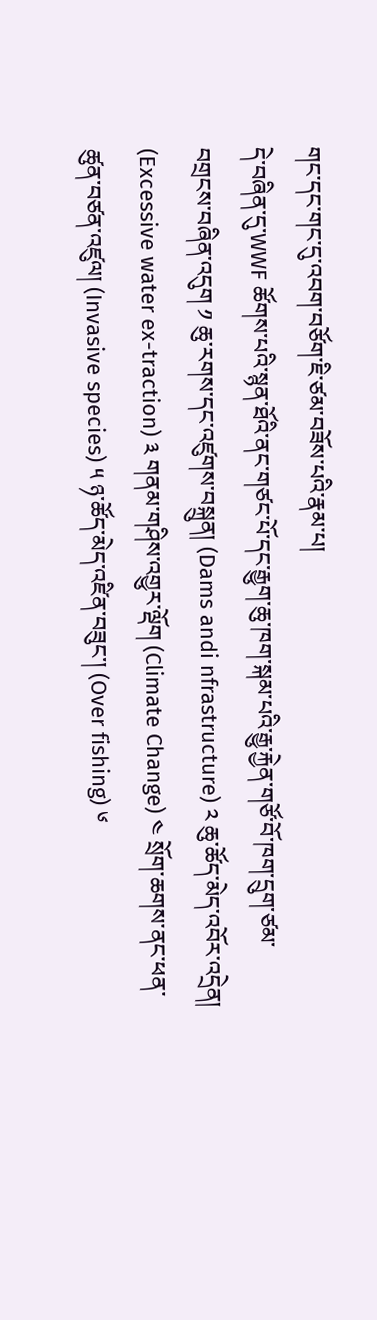གང་དང་གང་དུ་འབག་བཙོག་ཇི་ཙམ་བཟོས་པའི་རྣམ་པ།
དེ་བཞིན་དུ་WWF ཚོགས་པའི་སྙན་ཐོའི་ནང་གཙང་པོ་དང་རྒྱུག་ཆུ་ཁག་སྐམ་པའི་རྒྱུ་རྐྱེན་གཙོ་བོ་ཁག་དྲུག་ཙམ་བགྲངས་བཞིན་འདུག ༡ ཆུ་རགས་དང་འཛུགས་བསྐྲུན། (Dams andi nfrastructure) ༢ ཆུ་ཚོད་མེད་འབོར་འདྲེན། (Excessive water ex-traction) ༣ གནམ་གཤིས་འགྱུར་ལྡོག (Climate Change) ༤ སྲོག་ཆགས་ནང་ཕན་ཚུན་བཙན་འཛུལ། (Invasive species) ༥ ཉ་ཚོད་མེད་འཛིན་བཟུང་། (Over fishing) ༦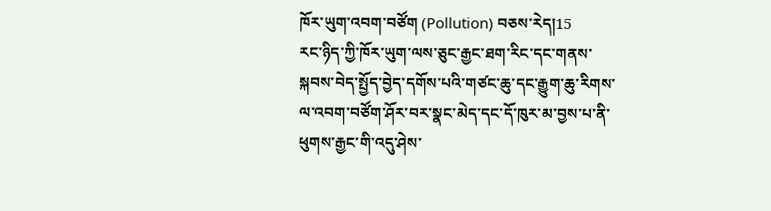ཁོར་ཡུག་འབག་བཙོག (Pollution) བཅས་རེད།15
རང་ཉིད་ཀྱི་ཁོར་ཡུག་ལས་ཅུང་རྒྱང་ཐག་རིང་དང་གནས་སྐབས་བེད་སྤྱོད་བྱེད་དགོས་པའི་གཙང་ཆུ་དང་རྒྱུག་ཆུ་རིགས་ལ་འབག་བཙོག་ཤོར་བར་སྣང་མེད་དང་དོ་ཁུར་མ་བྱས་པ་ནི་ཕུགས་རྒྱང་གི་འདུ་ཤེས་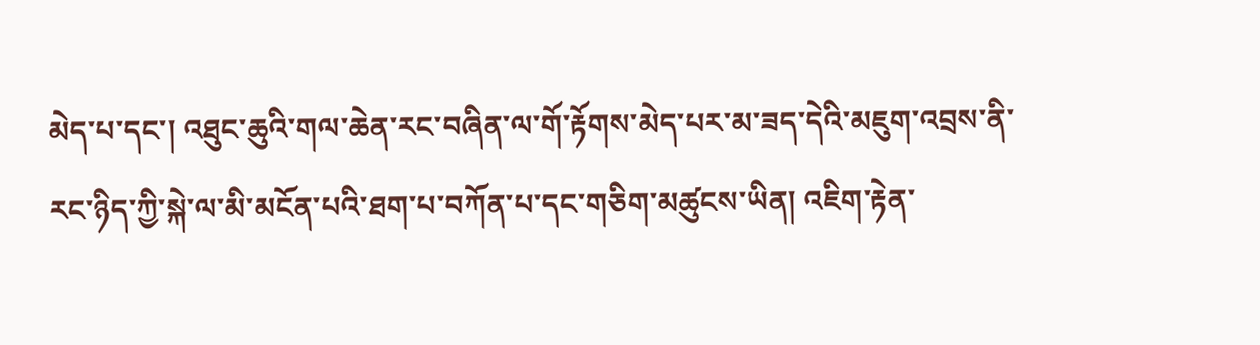མེད་པ་དང་། འཐུང་ཆུའི་གལ་ཆེན་རང་བཞིན་ལ་གོ་རྟོགས་མེད་པར་མ་ཟད་དེའི་མཇུག་འབྲས་ནི་རང་ཉིད་ཀྱི་སྐེ་ལ་མི་མངོན་པའི་ཐག་པ་བཀོན་པ་དང་གཅིག་མཚུངས་ཡིན། འཇིག་རྟེན་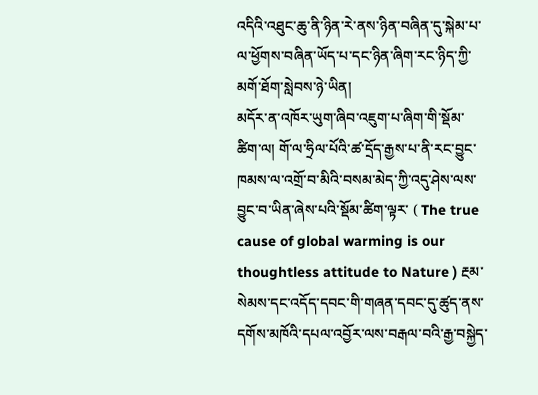འདིའི་འཐུང་ཆུ་ནི་ཉིན་རེ་ནས་ཉིན་བཞིན་དུ་སྐེམ་པ་ལ་ཕྱོགས་བཞིན་ཡོད་པ་དང་ཉིན་ཞིག་རང་ཉིད་ཀྱི་མགོ་ཐོག་སླེབས་ཉེ་ཡིན།
མདོར་ན་འཁོར་ཡུག་ཞིབ་འཇུག་པ་ཞིག་གི་སྡོམ་ཚིག་ལ། གོ་ལ་ཧྲིལ་པོའི་ཚ་དྲོད་རྒྱས་པ་ནི་རང་བྱུང་ཁམས་ལ་འགྲོ་བ་མིའི་བསམ་མེད་ཀྱི་འདུ་ཤེས་ལས་བྱུང་བ་ཡིན་ཞེས་པའི་སྡོམ་ཚིག་ལྟར་ ( The true cause of global warming is our thoughtless attitude to Nature ) རྔམ་སེམས་དང་འདོད་དབང་གི་གཞན་དབང་དུ་ཚུད་ནས་དགོས་མཁོའི་དཔལ་འབྱོར་ལས་བརྒལ་བའི་རྒྱ་བསྐྱེད་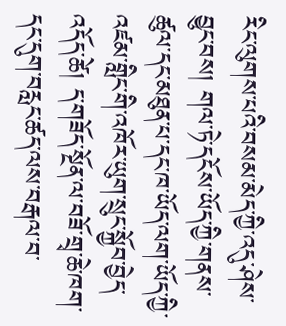རིང་ལུགས་པའི་བསམ་མེད་ཀྱི་འདུ་ཤེས་བྱུང་བས། གལ་ཏེ་དངོས་ཡོད་ཀྱི་གནས་ཚུལ་དང་མཐུན་པ་དང་ཁ་ཡོད་ལག་ཡོད་ཀྱི་འཛམ་གླིང་གི་འཁོར་ཡུག་སྲུང་སྐྱོབ་བྱེད་འདོད་ཚེ། ད་གཟོད་སྔོན་ལ་བཟོ་གྲྭ་ཆེ་ཁག་དང་དུག་བརླང་ཚད་ལས་བརྒལ་བ་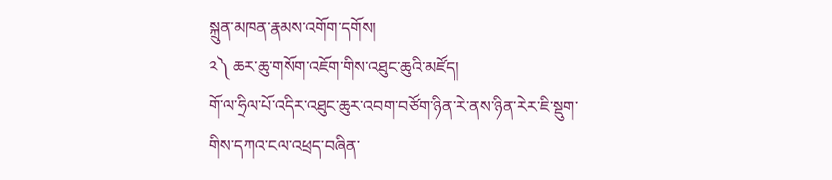སྐྲུན་མཁན་རྣམས་འགོག་དགོས།
༢༽ ཆར་ཆུ་གསོག་འཇོག་གིས་འཐུང་ཆུའི་མཛོད།
གོ་ལ་ཧྲིལ་པོ་འདིར་འཐུང་ཆུར་འབག་བཙོག་ཉིན་རེ་ནས་ཉིན་རེར་ཇི་སྡུག་གིས་དཀའ་ངལ་འཕྲད་བཞིན་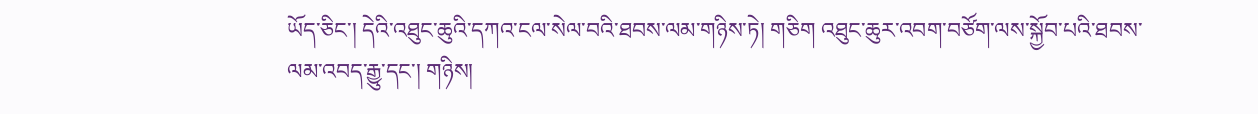ཡོད་ཅིང་། དེའི་འཐུང་ཆུའི་དཀའ་ངལ་སེལ་བའི་ཐབས་ལམ་གཉིས་ཏེ། གཅིག འཐུང་ཆུར་འབག་བཙོག་ལས་སྐྱོབ་པའི་ཐབས་ལམ་འབད་རྒྱུ་དང་། གཉིས།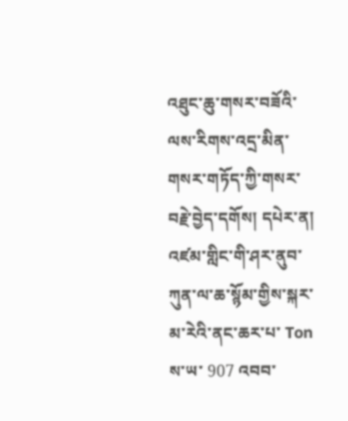འཐུང་ཆུ་གསར་བཟོའི་ལས་རིགས་འདྲ་མིན་གསར་གཏོད་ཀྱི་གསར་བརྗེ་བྱེད་དགོས། དཔེར་ན། འཛམ་གླིང་གི་ཤར་ནུབ་ཀུན་ལ་ཆ་སྙོམ་གྱིས་སྐར་མ་རེའི་ནང་ཆར་པ་ Ton ས་ཡ་ 907 འབབ་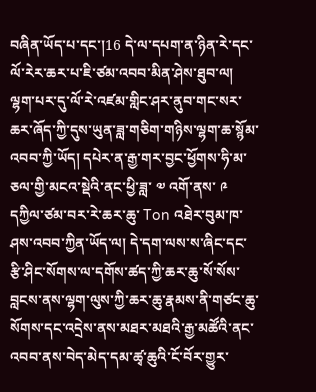བཞིན་ཡོད་པ་དང་།16 དེ་ལ་དཔག་ན་ཉིན་རེ་དང་ལོ་རེར་ཆར་པ་ཇི་ཙམ་འབབ་མིན་ཤེས་ཐུབ་ལ། ལྷག་པར་དུ་ལོ་རེ་འཛམ་གླིང་ཤར་ནུབ་གང་སར་ཆར་ཞོད་ཀྱི་དུས་ཡུན་ཟླ་གཅིག་གཉིས་ལྷག་ཆ་སྙོམ་འབབ་ཀྱི་ཡོད། དཔེར་ན་རྒྱ་གར་བྱང་ཕྱོགས་ཧི་མ་ཅལ་གྱི་མངའ་སྡེའི་ནང་ཕྱི་ཟླ་ ༧ འགོ་ནས་ ༩ དཀྱིལ་ཙམ་བར་རེ་ཆར་ཆུ་ Ton འཐེར་བུམ་ཁ་ཤས་འབབ་ཀྱིན་ཡོད་ལ། དེ་དག་ལས་ས་ཞིང་དང་རྩི་ཤིང་སོགས་ལ་དགོས་ཚད་ཀྱི་ཆར་ཆུ་སོ་སོས་བླངས་ནས་ལྷག་ལུས་ཀྱི་ཆར་ཆུ་རྣམས་ནི་གཙང་ཆུ་སོགས་དང་འདྲེས་ནས་མཐར་མཐའི་རྒྱ་མཚོའི་ནང་འབབ་ནས་བེད་མེད་དམ་ཚྭ་ཆུའི་ངོ་བོར་གྱུར་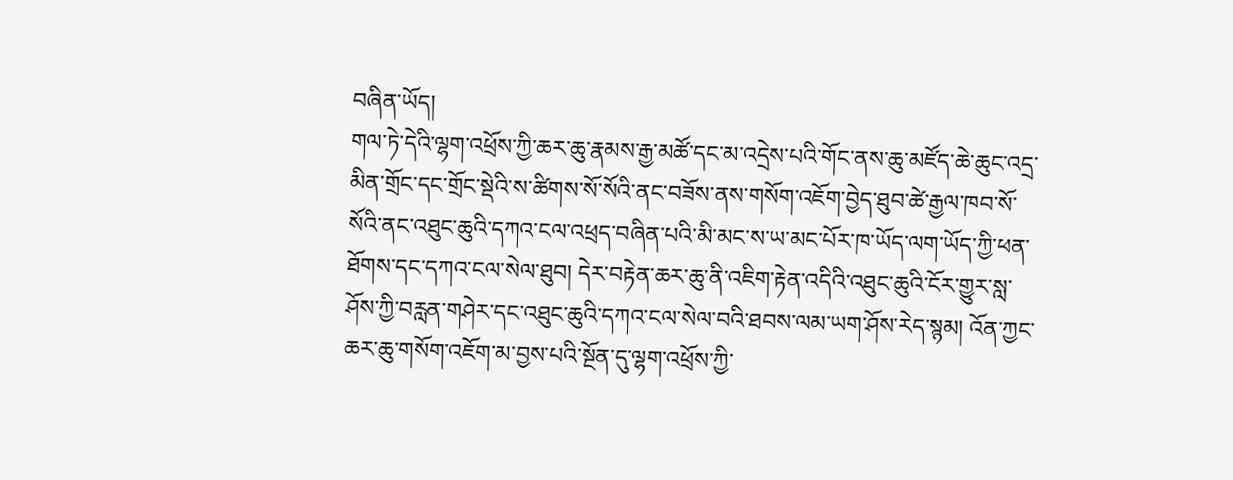བཞིན་ཡོད།
གལ་ཏེ་དེའི་ལྷག་འཕྲོས་ཀྱི་ཆར་ཆུ་རྣམས་རྒྱ་མཚོ་དང་མ་འདྲེས་པའི་གོང་ནས་ཆུ་མཛོད་ཆེ་ཆུང་འདྲ་མིན་གྲོང་དང་གྲོང་སྡེའི་ས་ཚིགས་སོ་སོའི་ནང་བཟོས་ནས་གསོག་འཇོག་བྱེད་ཐུབ་ཚེ་རྒྱལ་ཁབ་སོ་སོའི་ནང་འཐུང་ཆུའི་དཀའ་ངལ་འཕྲད་བཞིན་པའི་མི་མང་ས་ཡ་མང་པོར་ཁ་ཡོད་ལག་ཡོད་ཀྱི་ཕན་ཐོགས་དང་དཀའ་ངལ་སེལ་ཐུབ། དེར་བརྟེན་ཆར་ཆུ་ནི་འཇིག་རྟེན་འདིའི་འཐུང་ཆུའི་ངོར་གྱུར་སླ་ཤོས་ཀྱི་བརླན་གཤེར་དང་འཐུང་ཆུའི་དཀའ་ངལ་སེལ་བའི་ཐབས་ལམ་ཡག་ཤོས་རེད་སྙམ། འོན་ཀྱང་ཆར་ཆུ་གསོག་འཇོག་མ་བྱས་པའི་སྔོན་དུ་ལྷག་འཕྲོས་ཀྱི་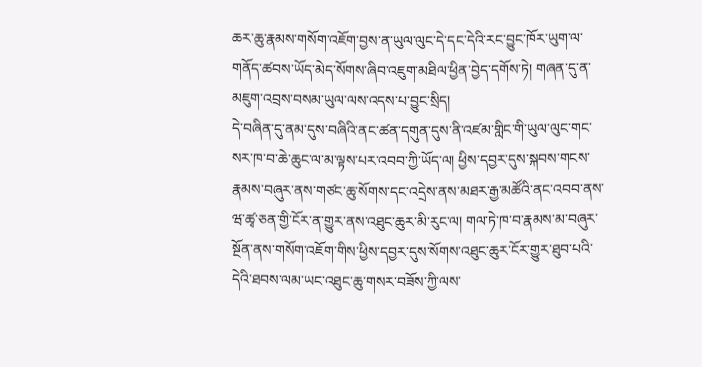ཆར་ཆུ་རྣམས་གསོག་འཇོག་བྱས་ན་ཡུལ་ལུང་དེ་དང་དེའི་རང་བྱུང་ཁོར་ཡུག་ལ་གནོད་ཚབས་ཡོད་མེད་སོགས་ཞིབ་འཇུག་མཐིལ་ཕྱིན་བྱེད་དགོས་ཏེ། གཞན་དུ་ན་མཇུག་འབྲས་བསམ་ཡུལ་ལས་འདས་པ་བྱུང་སྲིད།
དེ་བཞིན་དུ་ནམ་དུས་བཞིའི་ནང་ཚན་དགུན་དུས་ནི་འཛམ་གླིང་གི་ཡུལ་ལུང་གང་སར་ཁ་བ་ཆེ་ཆུང་ལ་མ་ལྟས་པར་འབབ་ཀྱི་ཡོད་ལ། ཕྱིས་དབྱར་དུས་སྐབས་གངས་རྣམས་བཞུར་ནས་གཙང་ཆུ་སོགས་དང་འདྲེས་ནས་མཐར་རྒྱ་མཚོའི་ནང་འབབ་ནས་ཝ་ཚྭ་ཅན་གྱི་ངོར་ན་གྱུར་ནས་འཐུང་ཆུར་མི་རུང་ལ། གལ་ཏེ་ཁ་བ་རྣམས་མ་བཞུར་སྔོན་ནས་གསོག་འཇོག་གིས་ཕྱིས་དབྱར་དུས་སོགས་འཐུང་ཆུར་ངོར་གྱུར་ཐུབ་པའི་དེའི་ཐབས་ལམ་ཡང་འཐུང་ཆུ་གསར་བཟོས་ཀྱི་ལས་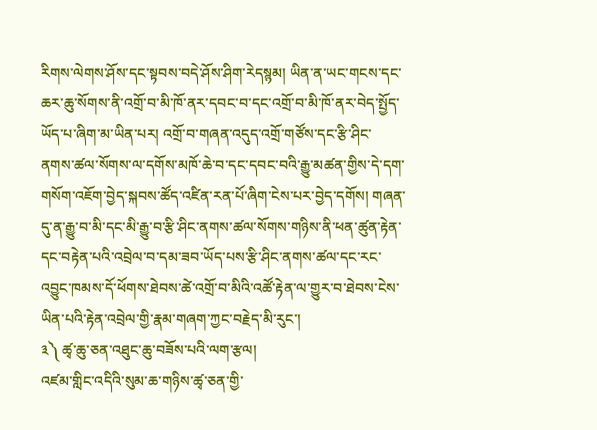རིགས་ལེགས་ཤོས་དང་སྟབས་བདེ་ཤོས་ཤིག་རེདསྙམ། ཡིན་ན་ཡང་གངས་དང་ཆར་ཆུ་སོགས་ནི་འགྲོ་བ་མི་ཁོ་ནར་དབང་བ་དང་འགྲོ་བ་མི་ཁོ་ནར་བེད་སྤྱོད་ཡོད་པ་ཞིག་མ་ཡིན་པར། འགྲོ་བ་གཞན་འདུད་འགྲོ་གཙོས་དང་རྩི་ཤིང་ནགས་ཚལ་སོགས་ལ་དགོས་མཁོ་ཆེ་བ་དང་དབང་བའི་རྒྱུ་མཚན་གྱིས་དེ་དག་གསོག་འཇོག་བྱེད་སྐབས་ཚོད་འཛིན་རན་པོ་ཞིག་ངེས་པར་བྱེད་དགོས། གཞན་དུ་ན་རྒྱུ་བ་མི་དང་མི་རྒྱུ་བ་རྩི་ཤིང་ནགས་ཚལ་སོགས་གཉིས་ནི་ཕན་ཚུན་རྟེན་དང་བརྟེན་པའི་འབྲེལ་བ་དམ་ཟབ་ཡོད་པས་རྩི་ཤིང་ནགས་ཚལ་དང་རང་འབྱུང་ཁམས་དོ་ཕོགས་ཐེབས་ཚེ་འགྲོ་བ་མིའི་འཚོ་རྟེན་ལ་གྱུར་བ་ཐེབས་ངེས་ཡིན་པའི་རྟེན་འབྲེལ་གྱི་རྣམ་གཞག་ཀྱང་བརྗེད་མི་རུང་།
༣༽ ཚྭ་ཆུ་ཅན་འཐུང་ཆུ་བཟོས་པའི་ལག་རྩལ།
འཛམ་གླིང་འདིའི་སུམ་ཆ་གཉིས་ཚྭ་ཅན་གྱི་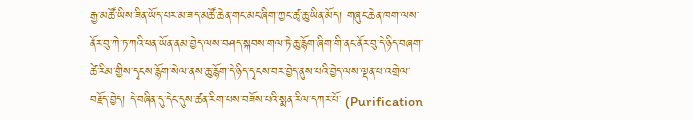རྒྱ་མཚོ་ཡིས་ཟིན་ཡོད་པར་མ་ཟད་མཚོ་ཆེན་གང་མང་ཞིག་ཀྱང་ཚྭ་ཆུ་ཡིན་མོད། གཞུང་ཆེན་ཁག་ལས་ནོར་བུ་ཀེ་ཏ་ཀའི་ཕན་ཡོན་ནམ་བྱེད་ལས་བཤད་སྐབས་གལ་ཏེ་ཆུ་རྙོག་ཞིག་གི་ནང་ནོར་བུ་དེ་ཉིད་བཞག་ཚེ་རིམ་གྱིས་དྭངས་རྙོག་སེལ་ནས་ཆུ་རྙོག་དེ་ཉིད་དྭངས་བར་བྱེད་ནུས་པའི་བྱེད་ལས་ལྡན་པ་འགྲེལ་བརྗོད་བྱེད། དེ་བཞིན་དུ་དེང་དུས་ཚན་རིག་པས་བཟོས་པའི་སྨན་རིལ་དཀར་པོ་ (Purification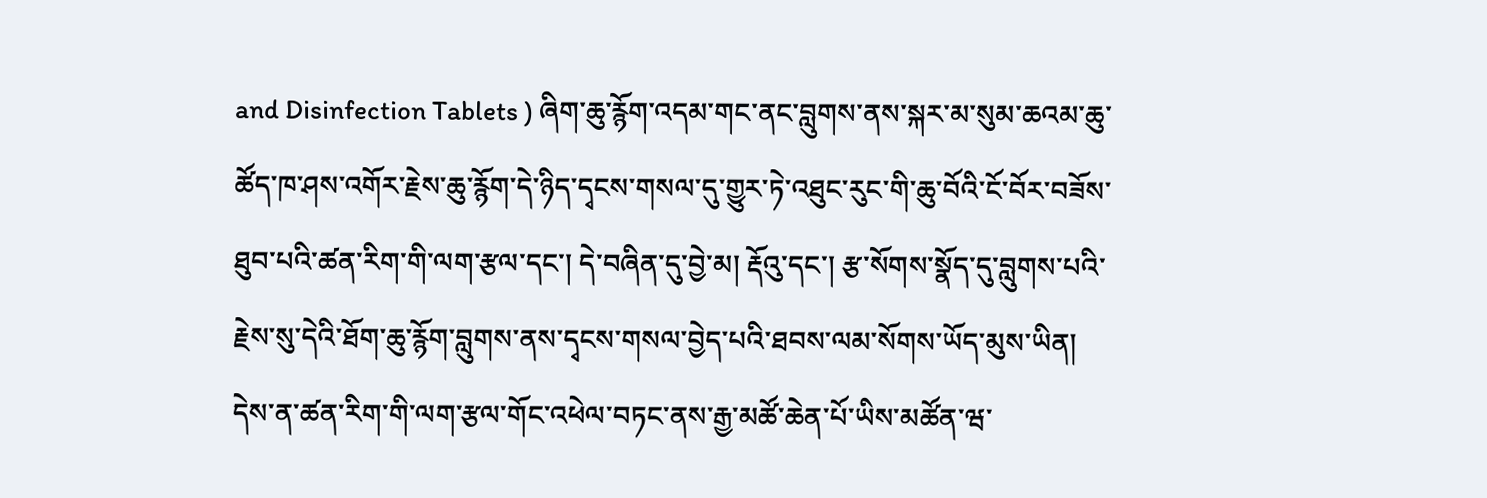and Disinfection Tablets ) ཞིག་ཆུ་རྙོག་འདམ་གང་ནང་བླུགས་ནས་སྐར་མ་སུམ་ཆའམ་ཆུ་ཚོད་ཁ་ཤས་འགོར་རྗེས་ཆུ་རྙོག་དེ་ཉིད་དྭངས་གསལ་དུ་གྱུར་ཏེ་འཐུང་རུང་གི་ཆུ་བོའི་ངོ་བོར་བཟོས་ཐུབ་པའི་ཚན་རིག་གི་ལག་རྩལ་དང་། དེ་བཞིན་དུ་བྱེ་མ། རྡོའུ་དང་། རྩ་སོགས་སྣོད་དུ་བླུགས་པའི་རྗེས་སུ་དེའི་ཐོག་ཆུ་རྙོག་བླུགས་ནས་དྭངས་གསལ་བྱེད་པའི་ཐབས་ལམ་སོགས་ཡོད་མུས་ཡིན།
དེས་ན་ཚན་རིག་གི་ལག་རྩལ་གོང་འཕེལ་བཏང་ནས་རྒྱ་མཚོ་ཆེན་པོ་ཡིས་མཚོན་ཝ་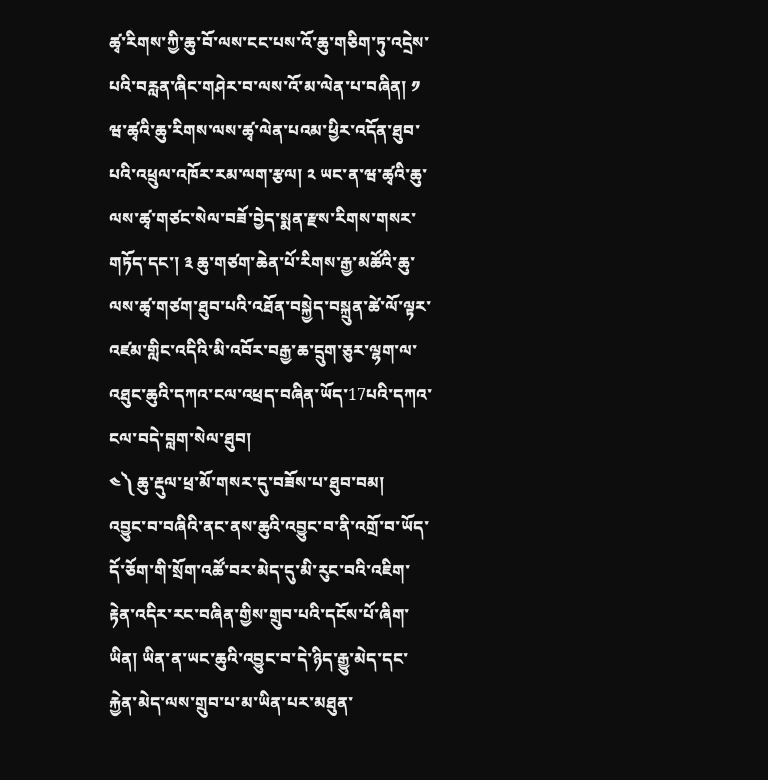ཚྭ་རིགས་ཀྱི་ཆུ་བོ་ལས་ངང་པས་འོ་ཆུ་གཅིག་ཏུ་འདྲེས་པའི་བརླན་ཞིང་གཤེར་བ་ལས་འོ་མ་ལེན་པ་བཞིན། ༡ ཝ་ཚྭའི་ཆུ་རིགས་ལས་ཚྭ་ལེན་པའམ་ཕྱིར་འདོན་ཐུབ་པའི་འཕྲུལ་འཁོར་རམ་ལག་རྩལ། ༢ ཡང་ན་ཝ་ཚྭའི་ཆུ་ལས་ཚྭ་གཙང་སེལ་བཟོ་བྱེད་སྨན་རྫས་རིགས་གསར་གཏོད་དང་། ༣ ཆུ་གཙག་ཆེན་པོ་རིགས་རྒྱ་མཚོའི་ཆུ་ལས་ཚྭ་གཙག་ཐུབ་པའི་འཐོན་བསྐྱེད་བསྐྲུན་ཚེ་ལོ་ལྟར་འཛམ་གླིང་འདིའི་མི་འབོར་བརྒྱ་ཆ་དྲུག་ཅུར་ལྷག་ལ་འཐུང་ཆུའི་དཀའ་ངལ་འཕྲད་བཞིན་ཡོད་17པའི་དཀའ་ངལ་བདེ་བླག་སེལ་ཐུབ།
༤༽ ཆུ་རྡུལ་ཕྲ་མོ་གསར་དུ་བཟོས་པ་ཐུབ་བམ།
འབྱུང་བ་བཞིའི་ནང་ནས་ཆུའི་འབྱུང་བ་ནི་འགྲོ་བ་ཡོད་དོ་ཅོག་གི་སྲོག་འཚོ་བར་མེད་དུ་མི་རུང་བའི་འཇིག་རྟེན་འདིར་རང་བཞིན་གྱིས་གྲུབ་པའི་དངོས་པོ་ཞིག་ཡིན། ཡིན་ན་ཡང་ཆུའི་འབྱུང་བ་དེ་ཉིད་རྒྱུ་མེད་དང་རྐྱེན་མེད་ལས་གྲུབ་པ་མ་ཡིན་པར་མཐུན་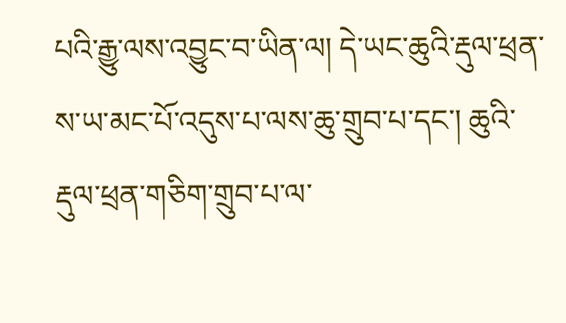པའི་རྒྱུ་ལས་འབྱུང་བ་ཡིན་ལ། དེ་ཡང་ཆུའི་རྡུལ་ཕྲན་ས་ཡ་མང་པོ་འདུས་པ་ལས་ཆུ་གྲུབ་པ་དང་། ཆུའི་རྡུལ་ཕྲན་གཅིག་གྲུབ་པ་ལ་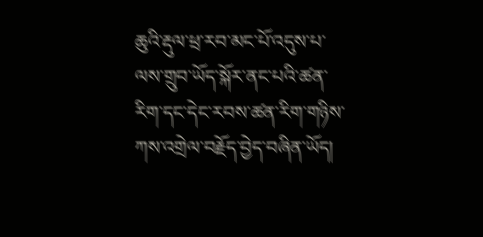ཆུའི་རྡུལ་ཕྲ་རབ་མང་པོ་འདུས་པ་ལས་གྲུབ་ཡོད་སྐོར་ནང་པའི་ཚན་རིག་དང་དེང་རབས་ཚན་རིག་གཉིས་ཀས་འགྲེལ་བརྗོད་བྱེད་བཞིན་ཡོད།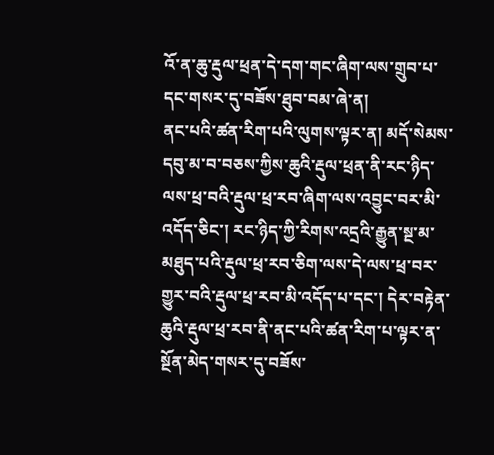འོ་ན་ཆུ་རྡུལ་ཕྲན་དེ་དག་གང་ཞིག་ལས་གྲུབ་པ་དང་གསར་དུ་བཟོས་ཐུབ་བམ་ཞེ་ན།
ནང་པའི་ཚན་རིག་པའི་ལུགས་ལྟར་ན། མདོ་སེམས་དབུ་མ་བ་བཅས་ཀྱིས་ཆུའི་རྡུལ་ཕྲན་ནི་རང་ཉིད་ལས་ཕྲ་བའི་རྡུལ་ཕྲ་རབ་ཞིག་ལས་འབྱུང་བར་མི་འདོད་ཅིང་། རང་ཉིད་ཀྱི་རིགས་འདྲའི་རྒྱུན་སྔ་མ་མཐུད་པའི་རྡུལ་ཕྲ་རབ་ཅིག་ལས་དེ་ལས་ཕྲ་བར་གྱུར་བའི་རྡུལ་ཕྲ་རབ་མི་འདོད་པ་དང་། དེར་བརྟེན་ཆུའི་རྡུལ་ཕྲ་རབ་ནི་ནང་པའི་ཚན་རིག་པ་ལྟར་ན་སྔོན་མེད་གསར་དུ་བཟོས་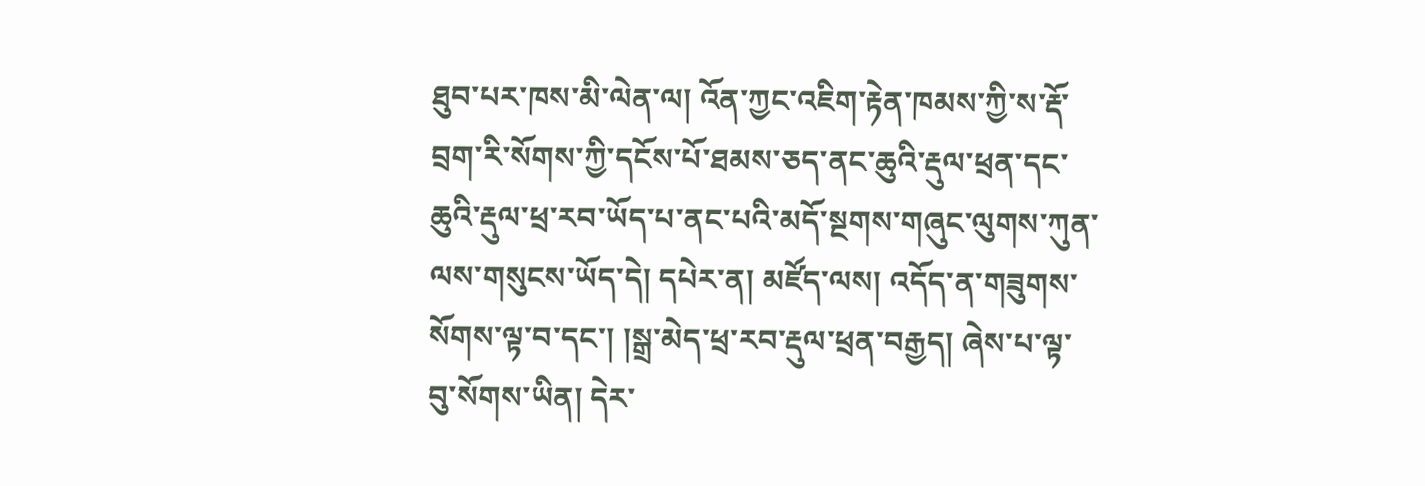ཐུབ་པར་ཁས་མི་ལེན་ལ། འོན་ཀྱང་འཇིག་རྟེན་ཁམས་ཀྱི་ས་རྡོ་བྲག་རི་སོགས་ཀྱི་དངོས་པོ་ཐམས་ཅད་ནང་ཆུའི་རྡུལ་ཕྲན་དང་ཆུའི་རྡུལ་ཕྲ་རབ་ཡོད་པ་ནང་པའི་མདོ་སྔགས་གཞུང་ལུགས་ཀུན་ལས་གསུངས་ཡོད་དེ། དཔེར་ན། མཛོད་ལས། འདོད་ན་གཟུགས་སོགས་ལྟ་བ་དང་། །སྒྲ་མེད་ཕྲ་རབ་རྡུལ་ཕྲན་བརྒྱད། ཞེས་པ་ལྟ་བུ་སོགས་ཡིན། དེར་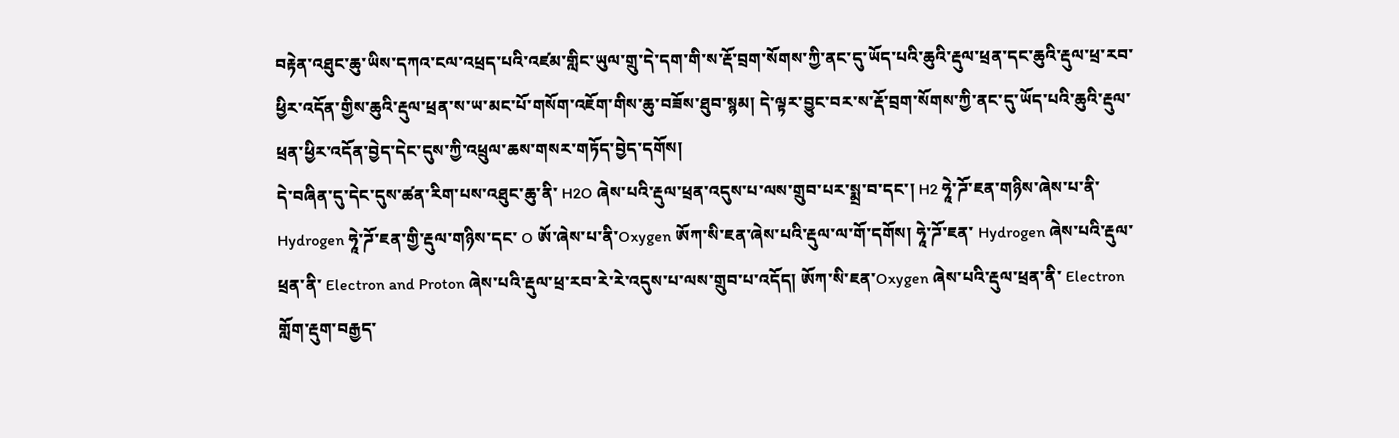བརྟེན་འཐུང་ཆུ་ཡིས་དཀའ་ངལ་འཕྲད་པའི་འཛམ་གླིང་ཡུལ་གྲུ་དེ་དག་གི་ས་རྡོ་བྲག་སོགས་ཀྱི་ནང་དུ་ཡོད་པའི་ཆུའི་རྡུལ་ཕྲན་དང་ཆུའི་རྡུལ་ཕྲ་རབ་ཕྱིར་འདོན་གྱིས་ཆུའི་རྡུལ་ཕྲན་ས་ཡ་མང་པོ་གསོག་འཇོག་གིས་ཆུ་བཟོས་ཐུབ་སྙམ། དེ་ལྟར་བྱུང་བར་ས་རྡོ་བྲག་སོགས་ཀྱི་ནང་དུ་ཡོད་པའི་ཆུའི་རྡུལ་ཕྲན་ཕྱིར་འདོན་བྱེད་དེང་དུས་ཀྱི་འཕྲུལ་ཆས་གསར་གཏོད་བྱེད་དགོས།
དེ་བཞིན་དུ་དེང་དུས་ཚན་རིག་པས་འཐུང་ཆུ་ནི་ H2O ཞེས་པའི་རྡུལ་ཕྲན་འདུས་པ་ལས་གྲུབ་པར་སྨྲ་བ་དང་། H2 ཧཱེ་ཌོ་ཇན་གཉིས་ཞེས་པ་ནི་ Hydrogen ཧཱེ་ཌོ་ཇན་གྱི་རྡུལ་གཉིས་དང་ O ཨོ་ཞེས་པ་ནི་Oxygen ཨོཀ་སི་ཇན་ཞེས་པའི་རྡུལ་ལ་གོ་དགོས། ཧཱེ་ཌོ་ཇན་ Hydrogen ཞེས་པའི་རྡུལ་ཕྲན་ནི་ Electron and Proton ཞེས་པའི་རྡུལ་ཕྲ་རབ་རེ་རེ་འདུས་པ་ལས་གྲུབ་པ་འདོད། ཨོཀ་སི་ཇན་Oxygen ཞེས་པའི་རྡུལ་ཕྲན་ནི་ Electron གློག་རྡུག་བརྒྱད་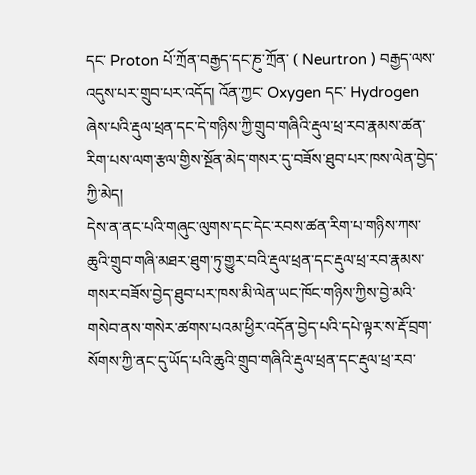དང་ Proton པོ་ཀྲོན་བརྒྱད་དང་ཎུ་ཀྲོན་ ( Neurtron ) བརྒྱད་ལས་འདུས་པར་གྲུབ་པར་འདོད། འོན་ཀྱང་ Oxygen དང་ Hydrogen ཞེས་པའི་རྡུལ་ཕྲན་དང་དེ་གཉིས་ཀྱི་གྲུབ་གཞིའི་རྡུལ་ཕྲ་རབ་རྣམས་ཚན་རིག་པས་ལག་རྩལ་གྱིས་སྔོན་མེད་གསར་དུ་བཟོས་ཐུབ་པར་ཁས་ལེན་བྱེད་ཀྱི་མེད།
དེས་ན་ནང་པའི་གཞུང་ལུགས་དང་དེང་རབས་ཚན་རིག་པ་གཉིས་ཀས་ཆུའི་གྲུབ་གཞི་མཐར་ཐུག་ཏུ་གྱུར་བའི་རྡུལ་ཕྲན་དང་རྡུལ་ཕྲ་རབ་རྣམས་གསར་བཟོས་བྱེད་ཐུབ་པར་ཁས་མི་ལེན་ཡང་ཁོང་གཉིས་ཀྱིས་བྱེ་མའི་གསེབ་ནས་གསེར་ཚགས་པའམ་ཕྱིར་འདོན་བྱེད་པའི་དཔེ་ལྟར་ས་རྡོ་བྲག་སོགས་ཀྱི་ནང་དུ་ཡོད་པའི་ཆུའི་གྲུབ་གཞིའི་རྡུལ་ཕྲན་དང་རྡུལ་ཕྲ་རབ་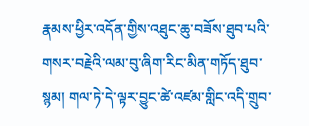རྣམས་ཕྱིར་འདོན་གྱིས་འཐུང་ཆུ་བཟོས་ཐུབ་པའི་གསར་བརྗེའི་ལམ་བུ་ཞིག་རིང་མིན་གཏོད་ཐུབ་སྙམ། གལ་ཏེ་དེ་ལྟར་བྱུང་ཚེ་འཛམ་གླིང་འདི་གྲུབ་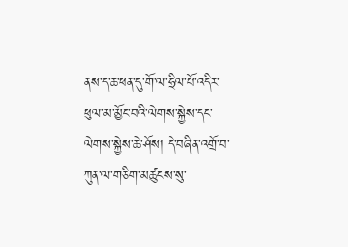ནས་ད་ཆ་ཕན་དུ་གོ་ལ་ཧྲིལ་པོ་འདིར་ཕུལ་མ་མྱོང་བའི་ལེགས་སྐྱེས་དང་ལེགས་སྐྱེས་ཆེ་ཤོས། དེ་བཞིན་འགྲོ་བ་ཀུན་ལ་གཅིག་མཚུངས་སུ་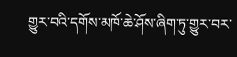གྱུར་བའི་དགོས་མཁོ་ཆེ་ཤོས་ཞིག་ཏུ་གྱུར་བར་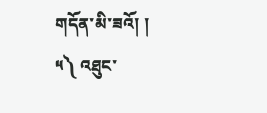གདོན་མི་ཟའོ། །
༥༽ འཐུང་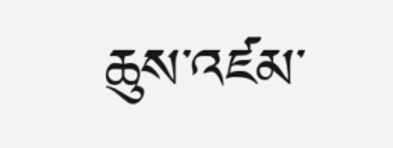ཆུས་འཛམ་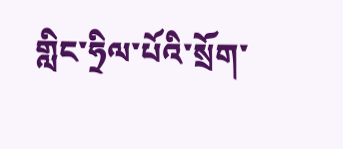གླིང་ཧྲིལ་པོའི་སྲོག་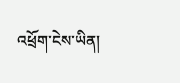འཕྲོག་ངེས་ཡིན།